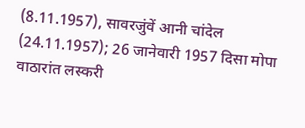(8.11.1957), सावरजुंवें आनी चांदेल (24.11.1957); 26 जानेवारी 1957 दिसा मोपा वाठारांत लस्करी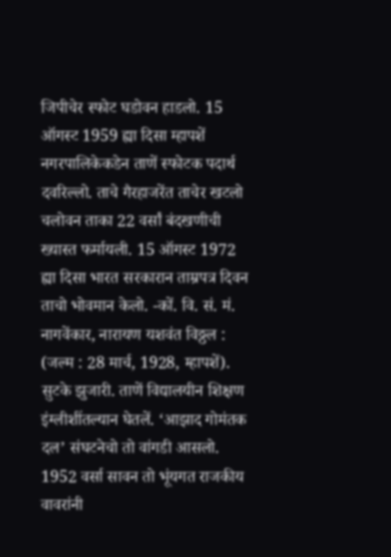जिपीचेर स्फोट घडोवन हाडलो. 15 ऑगस्ट 1959 ह्या दिसा म्हापशें नगरपालिकेकडेन ताणें स्फोटक पदार्थ दवरिल्लो. ताचे गैरहाजरेंत ताचेर खटलो चलोवन ताका 22 वर्सां बंदखणीची ख्यास्त फर्मायली. 15 ऑगस्ट 1972 ह्या दिसा भारत सरकारान ताम्रपत्र दिवन ताचो भोवमान केलो. -कों. वि. सं. मं.
नागवेंकार, नारायण यशवंत विठ्ठल : (जल्म : 28 मार्च, 1928, म्हापशें). सुटके झुजारी. ताणें विद्यालयीन शिक्षण इंग्लीशींतल्यान घेतलें. ‘आझाद गोमंतक दल’ संघटनेचो तो वांगडी आसलो. 1952 वर्सा सावन तो भूंयगत राजकीय वावरांनी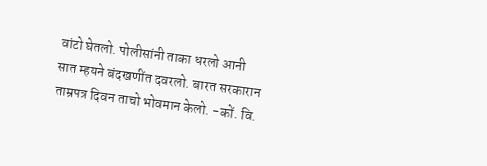वांटो घेतलो. पोलीसांनी ताका धरलो आनी सात म्हयने बंदखणींत दवरलो. बारत सरकारान ताम्रपत्र दिवन ताचो भोवमान केलो. -कों. वि.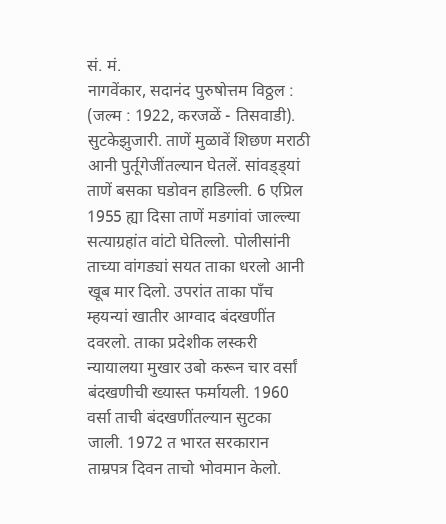सं. मं.
नागवेंकार, सदानंद पुरुषोत्तम विठ्ठल : (जल्म : 1922, करजळें - तिसवाडी). सुटकेझुजारी. ताणें मुळावें शिछण मराठी आनी पुर्तूगेजींतल्यान घेतलें. सांवड्ड्यां ताणें बसका घडोवन हाडिल्ली. 6 एप्रिल 1955 ह्या दिसा ताणें मडगांवां जाल्ल्या सत्याग्रहांत वांटो घेतिल्लो. पोलीसांनी ताच्या वांगड्यां सयत ताका धरलो आनी खूब मार दिलो. उपरांत ताका पाँच म्हयन्यां खातीर आग्वाद बंदखणींत दवरलो. ताका प्रदेशीक लस्करी न्यायालया मुखार उबो करून चार वर्सां बंदखणीची ख्यास्त फर्मायली. 1960 वर्सा ताची बंदखणींतल्यान सुटका जाली. 1972 त भारत सरकारान ताम्रपत्र दिवन ताचो भोवमान केलो.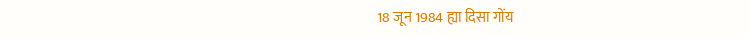18 जून 1984 ह्या दिसा गोंय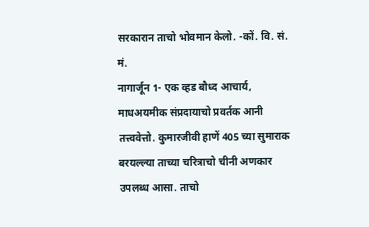सरकारान ताचो भोवमान केलो. -कों. वि. सं. मं.
नागार्जून 1- एक व्हड बौध्द आचार्य, माधअयमीक संप्रदायाचो प्रवर्तक आनी तत्त्ववेत्तो. कुमारजीवी हाणें 405 च्या सुमाराक बरयल्ल्या ताच्या चरित्राचो चीनी अणकार उपलब्ध आसा. ताचो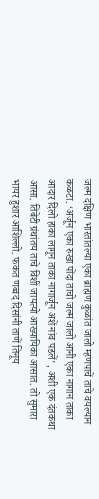जल्म दक्षिण भारतांतल्या एका ब्राह्मण कुळांत जालो म्हणपाचें ताचे वयल्यान कळटा. ‘अर्जून एका रुखा पोंदा ताचो जल्म जालो आनी एका नागान ताका आदार दिलो हाका लागून ताका नागार्जून अशें नांव पडलें’ , अशी एक दंतकथा आसा. तिबेटी ग्रंथांतय ताचे विशीं जायत्यो आख्यायिका आसात. तो सुमारा भायर हुशार आशिल्लो. फकत णव्वद दिसांनी ताणें तिनूय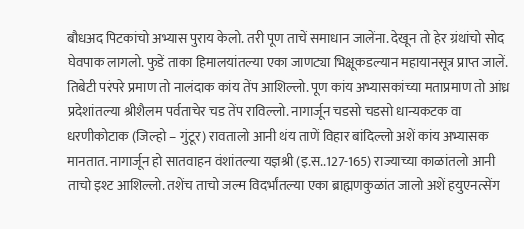बौधअद पिटकांचो अभ्यास पुराय केलो. तरी पूण ताचें समाधान जालेंना. देखून तो हेर ग्रंथांचो सोद घेवपाक लागलो. फुडें ताका हिमालयांतल्या एका जाणट्या भिक्षूकडल्यान महायानसूत्र प्राप्त जालें. तिबेटी परंपरे प्रमाण तो नालंदाक कांय तेंप आशिल्लो. पूण कांय अभ्यासकांच्या मताप्रमाण तो आंध्र प्रदेशांतल्या श्रीशैलम पर्वताचेर चड तेंप राविल्लो. नागार्जून चडसो चडसो धान्यकटक वा धरणीकोटाक (जिल्हो – गुंटूर) रावतालो आनी थंय ताणें विहार बांदिल्लो अशें कांय अभ्यासक मानतात. नागार्जून हो सातवाहन वंशांतल्या यज्ञश्री (इ.स..127-165) राज्याच्या काळांतलो आनी ताचो इश्ट आशिल्लो. तशेंच ताचो जल्म विदर्भांतल्या एका ब्राह्मणकुळांत जालो अशें हयुएनत्सेंग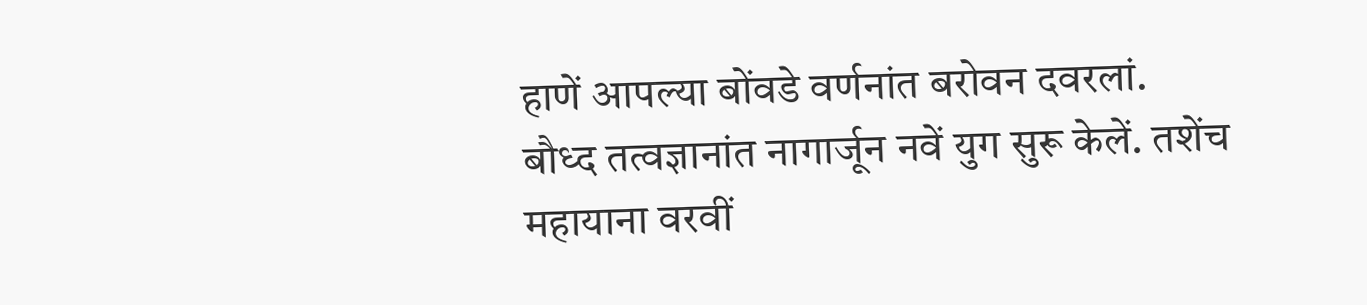हाणें आपल्या बोंवडे वर्णनांत बरोवन दवरलां.
बौध्द तत्वज्ञानांत नागार्जून नवें युग सुरू केलें. तशेंच महायाना वरवीं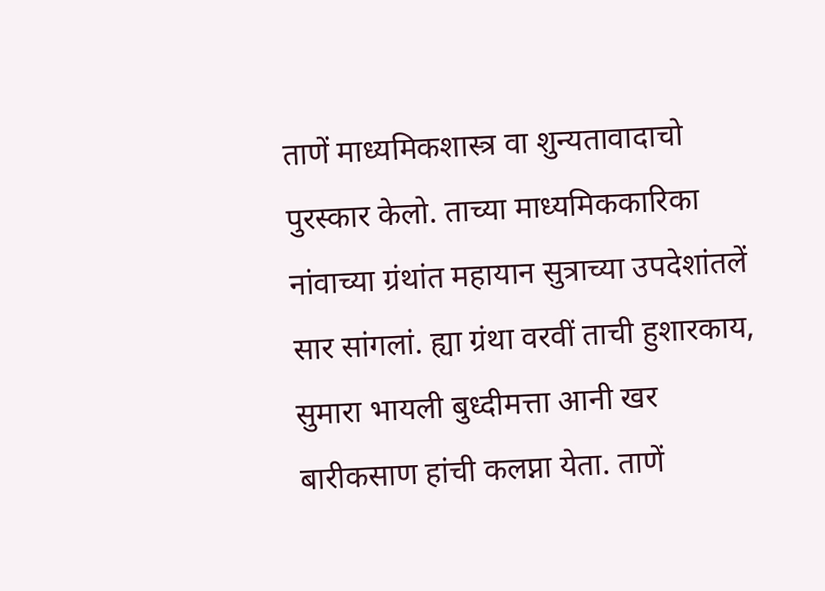ताणें माध्यमिकशास्त्र वा शुन्यतावादाचो पुरस्कार केलो. ताच्या माध्यमिककारिका नांवाच्या ग्रंथांत महायान सुत्राच्या उपदेशांतलें सार सांगलां. ह्या ग्रंथा वरवीं ताची हुशारकाय, सुमारा भायली बुध्दीमत्ता आनी खर बारीकसाण हांची कलप्ना येता. ताणें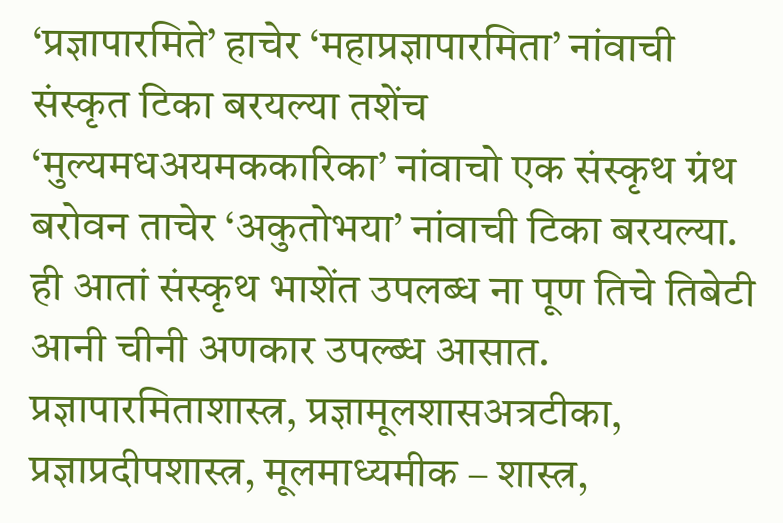‘प्रज्ञापारमिते’ हाचेर ‘महाप्रज्ञापारमिता’ नांवाची संस्कृत टिका बरयल्या तशेंच ‘मुल्यमधअयमककारिका’ नांवाचो एक संस्कृथ ग्रंथ बरोवन ताचेर ‘अकुतोभया’ नांवाची टिका बरयल्या. ही आतां संस्कृथ भाशेंत उपलब्ध ना पूण तिचे तिबेटी आनी चीनी अणकार उपल्ब्ध आसात. प्रज्ञापारमिताशास्त्र, प्रज्ञामूलशासअत्रटीका, प्रज्ञाप्रदीपशास्त्र, मूलमाध्यमीक – शास्त्र,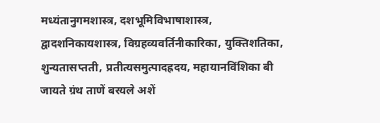मध्यंतानुगमशास्त्र, दशभूमिविभाषाशास्त्र, द्वादशनिकायशास्त्र, विग्रहव्यवर्तिनीकारिका, युक्तिशतिका, शुन्यतासप्तती, प्रतीत्यसमुत्पादह्रदय, महायानविंशिका बी जायते ग्रंथ ताणें बरयले अशें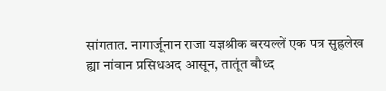सांगतात. नागार्जूनान राजा यज्ञश्रीक बरयल्लें एक पत्र सुह्रलेख ह्या नांवान प्रसिधअद आसून, तातूंत बौध्द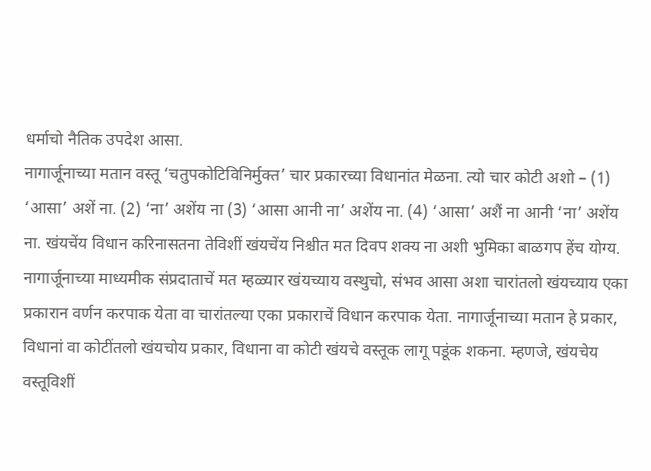धर्माचो नैतिक उपदेश आसा.
नागार्जूनाच्या मतान वस्तू ‘चतुपकोटिविनिर्मुक्त’ चार प्रकारच्या विधानांत मेळना. त्यो चार कोटी अशो – (1) ‘आसा’ अशें ना. (2) ‘ना’ अशेंय ना (3) ‘आसा आनी ना’ अशेंय ना. (4) ‘आसा’ अशैं ना आनी ‘ना’ अशेंय ना. खंयचेंय विधान करिनासतना तेविशीं खंयचेंय निश्चीत मत दिवप शक्य ना अशी भुमिका बाळगप हेंच योग्य. नागार्जूनाच्या माध्यमीक संप्रदाताचें मत म्हळ्यार खंयच्याय वस्थुचो, संभव आसा अशा चारांतलो खंयच्याय एका प्रकारान वर्णन करपाक येता वा चारांतल्या एका प्रकाराचें विधान करपाक येता. नागार्जूनाच्या मतान हे प्रकार, विधानां वा कोटींतलो खंयचोय प्रकार, विधाना वा कोटी खंयचे वस्तूक लागू पडूंक शकना. म्हणजे, खंयचेय वस्तूविशीं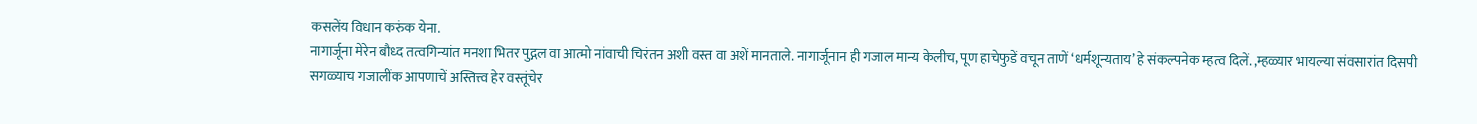कसलेंय विधान करुंक येना.
नागार्जूना मेरेन बौध्द तत्वगिन्यांत मनशा भितर पुद्गल वा आत्मो नांवाची चिरंतन अशी वस्त वा अशें मानताले. नागार्जूनान ही गजाल मान्य केलीच, पूण हाचेफुडें वचून ताणें ‘धर्मशून्यताय’ हे संकल्पनेक म्हत्व दिलें. ,म्हळ्यार भायल्या संवसारांत दिसपी सगळ्याच गजालींक आपणाचें अस्तित्त्व हेर वस्तूंचेर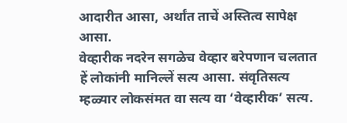आदारीत आसा, अर्थांत ताचें अस्तित्व सापेक्ष आसा.
वेव्हारीक नदरेन सगळेच वेव्हार बरेपणान चलतात हें लोकांनी मानिल्लें सत्य आसा. संवृतिसत्य म्हळ्यार लोकसंमत वा सत्य वा ‘वेव्हारीक’ सत्य.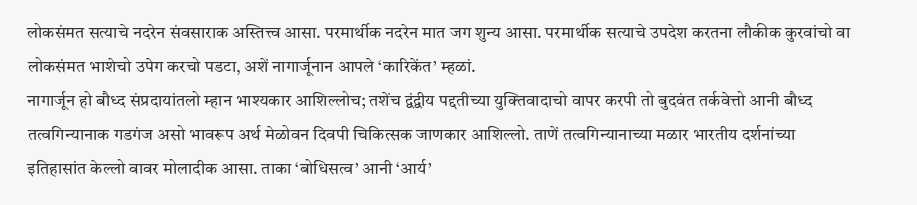लोकसंमत सत्याचे नदरेन संवसाराक अस्तित्त्व आसा. परमार्थीक नदरेन मात जग शुन्य आसा. परमार्थीक सत्याचे उपदेश करतना लौकीक कुरवांचो वा लोकसंमत भाशेचो उपेग करचो पडटा, अशें नागार्जूनान आपले ‘कारिकेंत’ म्हळां.
नागार्जून हो बौध्द संप्रदायांतलो म्हान भाश्यकार आशिल्लोच; तशेंच द्वंद्वीय पद्दतीच्या युक्तिवादाचो वापर करपी तो बुदवंत तर्कवेत्तो आनी बौध्द तत्वगिन्यानाक गडगंज असो भावरूप अर्थ मेळोवन दिवपी चिकित्सक जाणकार आशिल्लो. ताणें तत्वगिन्यानाच्या मळार भारतीय दर्शनांच्या इतिहासांत केल्लो वावर मोलादीक आसा. ताका ‘बोधिसत्व’ आनी ‘आर्य’